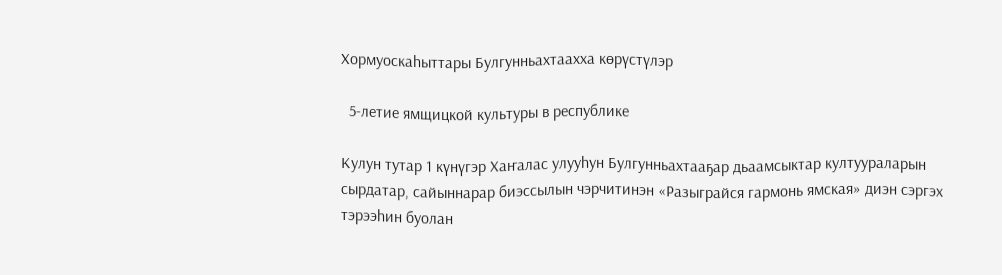Хормуоскаһыттары Булгунньахтаахха көрүстүлэр

  5-летие ямщицкой культуры в республике

Кулун тутар 1 күнүгэр Хаҥалас улууһун Булгунньахтааҕар дьаамсыктар култуураларын сырдатар, сайыннарар биэссылын чэрчитинэн «Разыграйся гармонь ямская» диэн сэргэх тэрээһин буолан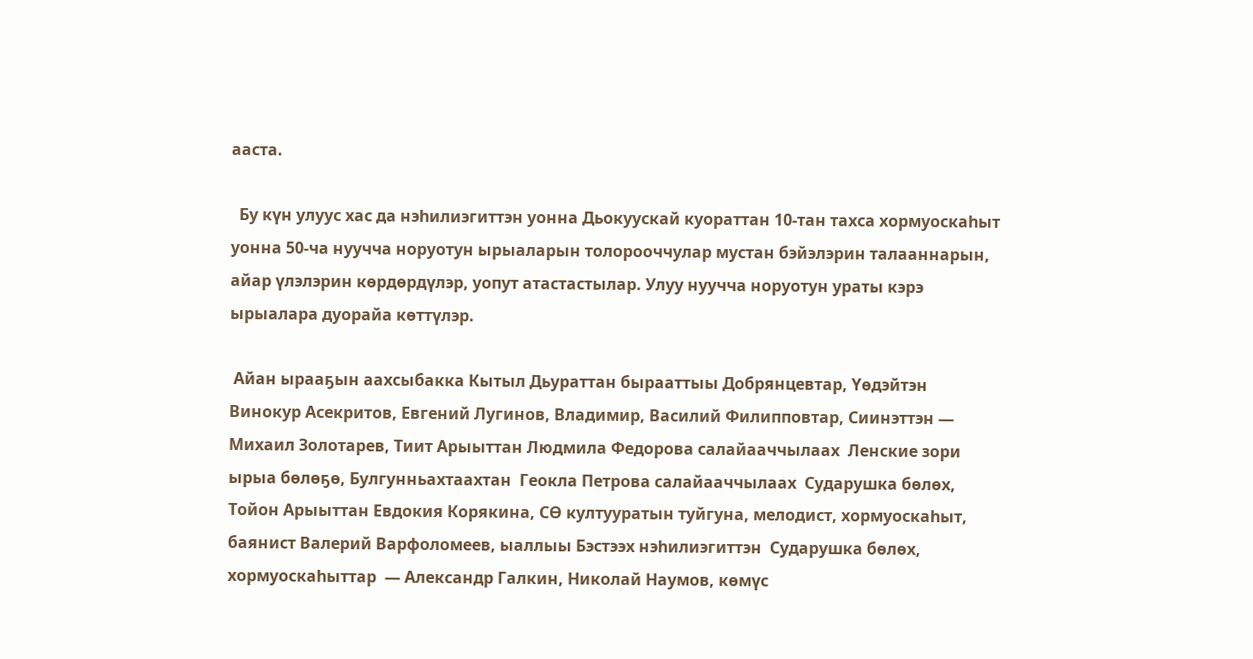ааста.

  Бу күн улуус хас да нэһилиэгиттэн уонна Дьокуускай куораттан 10-тан тахса хормуоскаһыт уонна 50-ча нуучча норуотун ырыаларын толорооччулар мустан бэйэлэрин талааннарын, айар үлэлэрин көрдөрдүлэр, уопут атастастылар. Улуу нуучча норуотун ураты кэрэ ырыалара дуорайа көттүлэр.

 Айан ырааҕын аахсыбакка Кытыл Дьураттан бырааттыы Добрянцевтар, Үөдэйтэн Винокур Асекритов, Евгений Лугинов, Владимир, Василий Филипповтар, Сиинэттэн — Михаил Золотарев, Тиит Арыыттан Людмила Федорова салайааччылаах  Ленские зори ырыа бөлөҕө, Булгунньахтаахтан  Геокла Петрова салайааччылаах  Сударушка бөлөх, Тойон Арыыттан Евдокия Корякина, СӨ култууратын туйгуна, мелодист, хормуоскаһыт, баянист Валерий Варфоломеев, ыаллыы Бэстээх нэһилиэгиттэн  Сударушка бөлөх, хормуоскаһыттар  — Александр Галкин, Николай Наумов, көмүс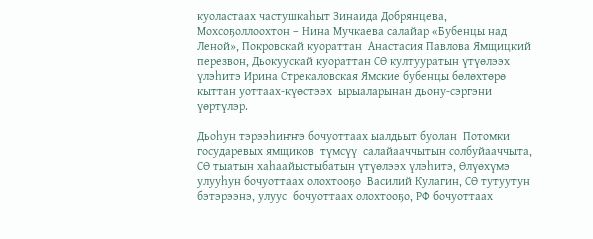куоластаах частушкаһыт Зинаида Добрянцева, Мохсоҕоллоохтон – Нина Мучкаева салайар «Бубенцы над Леной», Покровскай куораттан  Анастасия Павлова Ямщицкий перезвон, Дьокуускай куораттан СӨ култууратын үтүөлээх үлэһитэ Ирина Стрекаловская Ямские бубенцы бөлөхтөрө кыттан уоттаах-күөстээх  ырыаларынан дьону-сэргэни үөртүлэр.

Дьоһун тэрээһиҥҥэ бочуоттаах ыалдьыт буолан  Потомки государевых ямщиков  түмсүү  салайааччытын солбуйааччыта, СӨ тыатын хаһаайыстыбатын үтүөлээх үлэһитэ, Өлүөхүмэ улууһун бочуоттаах олохтооҕо  Василий Кулагин, СӨ тутуутун бэтэрээнэ, улуус  бочуоттаах олохтооҕо, РФ бочуоттаах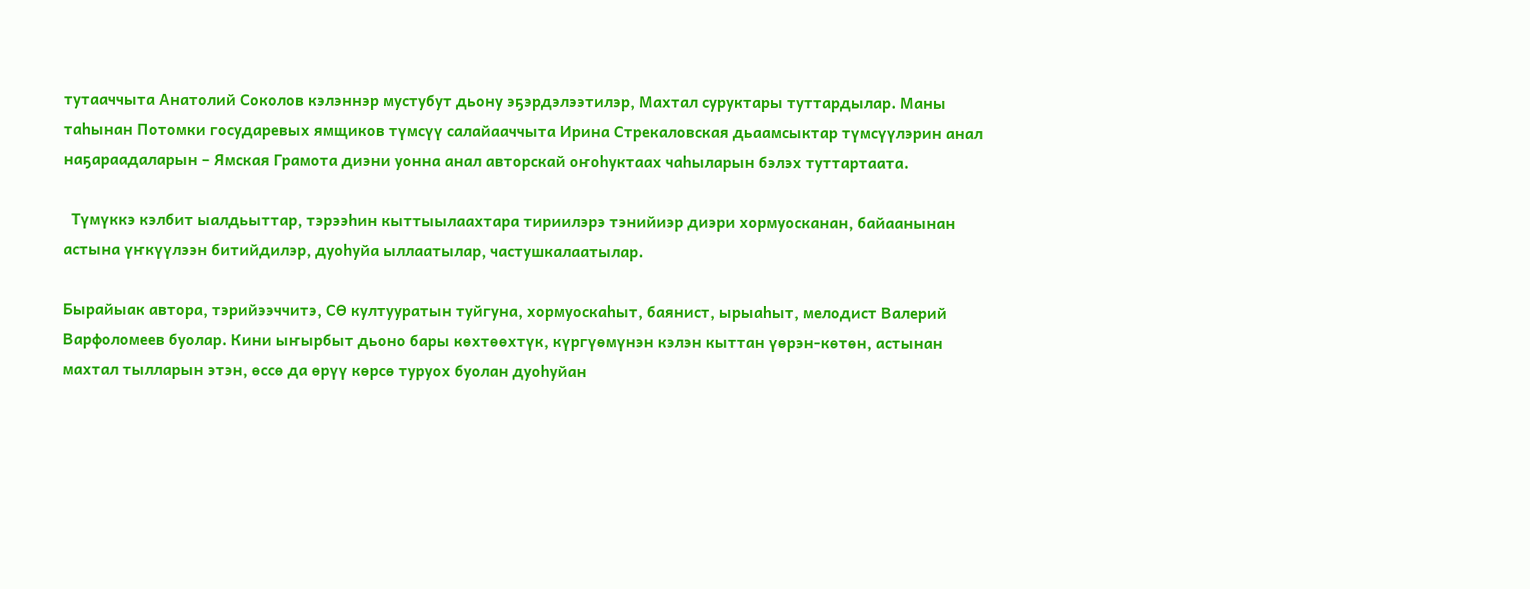тутааччыта Анатолий Соколов кэлэннэр мустубут дьону эҕэрдэлээтилэр, Махтал суруктары туттардылар. Маны таһынан Потомки государевых ямщиков түмсүү салайааччыта Ирина Стрекаловская дьаамсыктар түмсүүлэрин анал наҕараадаларын – Ямская Грамота диэни уонна анал авторскай оҥоһуктаах чаһыларын бэлэх туттартаата.

  Түмүккэ кэлбит ыалдьыттар, тэрээһин кыттыылаахтара тириилэрэ тэнийиэр диэри хормуосканан, байаанынан астына үҥкүүлээн битийдилэр, дуоһуйа ыллаатылар, частушкалаатылар.

Бырайыак автора, тэрийээччитэ, СӨ култууратын туйгуна, хормуоскаһыт, баянист, ырыаһыт, мелодист Валерий Варфоломеев буолар. Кини ыҥырбыт дьоно бары көхтөөхтүк, күргүөмүнэн кэлэн кыттан үөрэн-көтөн, астынан махтал тылларын этэн, өссө да өрүү көрсө туруох буолан дуоһуйан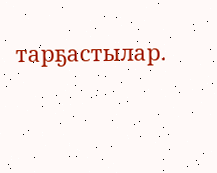тарҕастылар.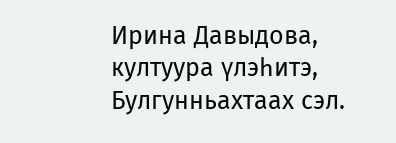Ирина Давыдова, култуура үлэһитэ, Булгунньахтаах сэл.